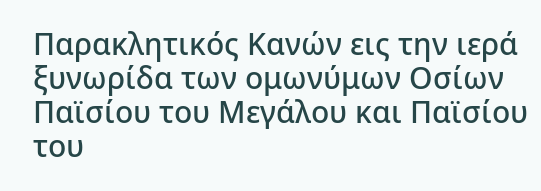Παρακλητικός Κανών εις την ιερά ξυνωρίδα των ομωνύμων Οσίων Παϊσίου του Μεγάλου και Παϊσίου του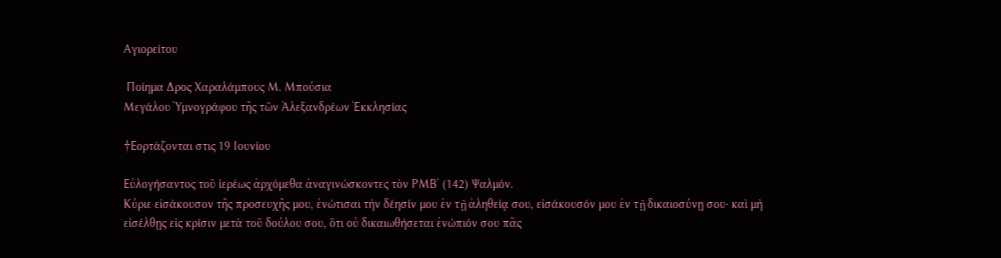Αγιορείτου

 Ποίημα Δρος Χαραλάμπους Μ. Μπούσια
Μεγάλου Ὑμνογράφου τῆς τῶν Ἀλεξανδρέων Ἐκκλησίας

†Εορτάζονται στις 19 Ιουνίου

Εὐλογήσαντος τοῦ ἱερέως ἀρχόμεθα ἀναγινώσκοντες τὸν ΡΜΒ΄ (142) Ψαλμόν.
Κύριε εἰσάκουσον τῆς προσευχῆς μου, ἐνώτισαι τὴν δέησίν μου ἐν τῇ ἀληθείᾳ σου, εἰσάκουσόν μου ἐν τῇ δικαιοσύνῃ σου· καὶ μὴ εἰσέλθῃς εἰς κρίσιν μετὰ τοῦ δούλου σου, ὅτι οὐ δικαιωθήσεται ἐνώπιόν σου πᾶς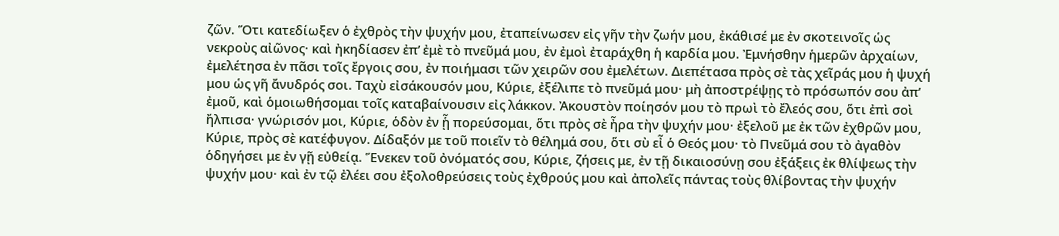ζῶν. Ὅτι κατεδίωξεν ὁ ἐχθρὸς τὴν ψυχήν μου, ἐταπείνωσεν εἰς γῆν τὴν ζωήν μου, ἐκάθισέ με ἐν σκοτεινοῖς ὡς νεκροὺς αἰῶνος· καὶ ἠκηδίασεν ἐπ’ ἐμὲ τὸ πνεῦμά μου, ἐν ἐμοὶ ἐταράχθη ἡ καρδία μου. Ἐμνήσθην ἡμερῶν ἀρχαίων, ἐμελέτησα ἐν πᾶσι τοῖς ἔργοις σου, ἐν ποιήμασι τῶν χειρῶν σου ἐμελέτων. Διεπέτασα πρὸς σὲ τὰς χεῖράς μου ἡ ψυχή μου ὡς γῆ ἄνυδρός σοι. Ταχὺ εἰσάκουσόν μου, Κύριε, ἐξέλιπε τὸ πνεῦμά μου· μὴ ἀποστρέψῃς τὸ πρόσωπόν σου ἀπ’ ἐμοῦ, καὶ ὁμοιωθήσομαι τοῖς καταβαίνουσιν εἰς λάκκον. Ἀκουστὸν ποίησόν μου τὸ πρωὶ τὸ ἔλεός σου, ὅτι ἐπὶ σοὶ ἤλπισα· γνώρισόν μοι, Κύριε, ὁδὸν ἐν ᾗ πορεύσομαι, ὅτι πρὸς σὲ ἦρα τὴν ψυχήν μου· ἐξελοῦ με ἐκ τῶν ἐχθρῶν μου, Κύριε, πρὸς σὲ κατέφυγον. Δίδαξόν με τοῦ ποιεῖν τὸ θέλημά σου, ὅτι σὺ εἶ ὁ Θεός μου· τὸ Πνεῦμά σου τὸ ἀγαθὸν ὁδηγήσει με ἐν γῇ εὐθείᾳ. Ἕνεκεν τοῦ ὀνόματός σου, Κύριε, ζήσεις με, ἐν τῇ δικαιοσύνῃ σου ἐξάξεις ἐκ θλίψεως τὴν ψυχήν μου· καὶ ἐν τῷ ἐλέει σου ἐξολοθρεύσεις τοὺς ἐχθρούς μου καὶ ἀπολεῖς πάντας τοὺς θλίβοντας τὴν ψυχήν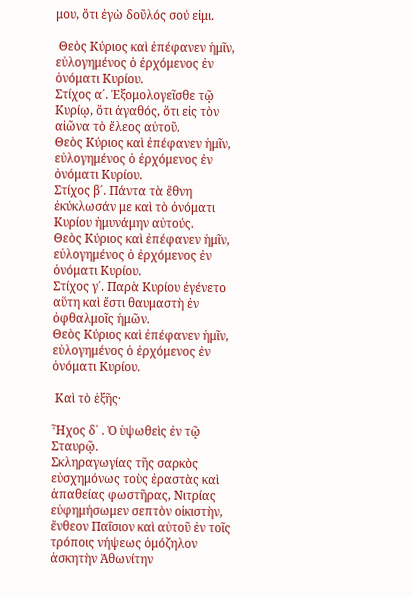μου, ὅτι ἐγὼ δοῦλός σού εἰμι.

 Θεὸς Κύριος καὶ ἐπέφανεν ἡμῖν, εὐλογημένος ὁ ἐρχόμενος ἐν ὀνόματι Κυρίου.
Στίχος α΄. Ἐξομολογεῖσθε τῷ Κυρίῳ, ὅτι ἀγαθός, ὅτι εἰς τὸν αἰῶνα τὸ ἔλεος αὐτοῦ.
Θεὸς Κύριος καὶ ἐπέφανεν ἡμῖν, εὐλογημένος ὁ ἐρχόμενος ἐν ὀνόματι Κυρίου.
Στίχος β΄. Πάντα τὰ ἔθνη ἐκύκλωσάν με καὶ τὸ ὀνόματι Κυρίου ἠμυνάμην αὐτούς.
Θεὸς Κύριος καὶ ἐπέφανεν ἡμῖν, εὐλογημένος ὁ ἐρχόμενος ἐν ὀνόματι Κυρίου.
Στίχος γ΄. Παρὰ Κυρίου ἐγένετο αὕτη καὶ ἔστι θαυμαστὴ ἐν ὀφθαλμοῖς ἡμῶν.
Θεὸς Κύριος καὶ ἐπέφανεν ἡμῖν, εὐλογημένος ὁ ἐρχόμενος ἐν ὀνόματι Κυρίου.

 Καὶ τὸ ἑξῆς·

Ἦχος δ΄ . Ὁ ὑψωθεὶς ἐν τῷ Σταυρῷ.
Σκληραγωγίας τῆς σαρκὸς εὐσχημόνως τοὺς ἐραστὰς καὶ ἀπαθείας φωστῆρας, Νιτρίας εὐφημήσωμεν σεπτὸν οἰκιστὴν, ἔνθεον Παΐσιον καὶ αὐτοῦ ἐν τοῖς τρόποις νήψεως ὁμόζηλον ἀσκητὴν Ἀθωνίτην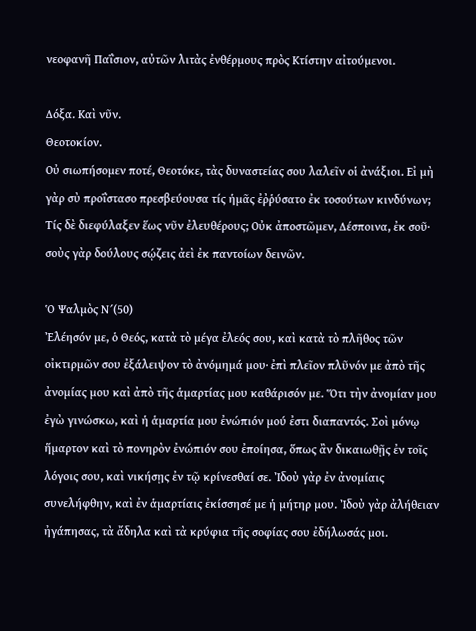νεοφανῆ Παΐσιον, αὐτῶν λιτὰς ἐνθέρμους πρὸς Κτίστην αἰτούμενοι.

Δόξα. Καὶ νῦν.
Θεοτοκίον.
Οὐ σιωπήσομεν ποτέ, Θεοτόκε, τὰς δυναστείας σου λαλεῖν οἱ ἀνάξιοι. Εἰ μὴ γὰρ σὺ προΐστασο πρεσβεύουσα τίς ἡμᾶς ἐῤῥύσατο ἐκ τοσούτων κινδύνων; Τίς δὲ διεφύλαξεν ἕως νῦν ἐλευθέρους; Οὐκ ἀποστῶμεν, Δέσποινα, ἐκ σοῦ· σοὺς γὰρ δούλους σῴζεις ἀεὶ ἐκ παντοίων δεινῶν.

Ὁ Ψαλμὸς Ν´(50)
Ἐλέησόν με, ὁ Θεός, κατὰ τὸ μέγα ἐλεός σου, καὶ κατὰ τὸ πλῆθος τῶν οἰκτιρμῶν σου ἐξάλειψον τὸ ἀνόμημά μου· ἐπὶ πλεῖον πλῦνόν με ἀπὸ τῆς ἀνομίας μου καὶ ἀπὸ τῆς ἁμαρτίας μου καθάρισόν με. Ὅτι τὴν ἀνομίαν μου ἐγὼ γινώσκω, καὶ ἡ ἁμαρτία μου ἐνώπιόν μού ἐστι διαπαντός. Σοὶ μόνῳ ἥμαρτον καὶ τὸ πονηρὸν ἐνώπιόν σου ἐποίησα, ὅπως ἂν δικαιωθῇς ἐν τοῖς λόγοις σου, καὶ νικήσῃς ἐν τῷ κρίνεσθαί σε. Ἰδοὺ γὰρ ἐν ἀνομίαις συνελήφθην, καὶ ἐν ἁμαρτίαις ἐκίσσησέ με ἡ μήτηρ μου. Ἰδοὺ γὰρ ἀλήθειαν ἠγάπησας, τὰ ἄδηλα καὶ τὰ κρύφια τῆς σοφίας σου ἐδήλωσάς μοι.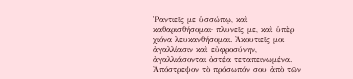Ῥαντιεῖς με ὑσσώπῳ, καὶ καθαρισθήσομαι· πλυνεῖς με, καὶ ὑπὲρ χιόνα λευκανθήσομαι. Ἀκουτιεῖς μοι ἀγαλλίασιν καὶ εὐφροσύνην, ἀγαλλιάσονται ὀστέα τεταπεινωμένα. Ἀπόστρεψον τὸ πρόσωπόν σου ἀπὸ τῶν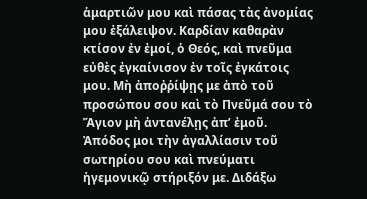ἁμαρτιῶν μου καὶ πάσας τὰς ἀνομίας μου ἐξάλειψον. Καρδίαν καθαρὰν κτίσον ἐν ἐμοί, ὁ Θεός, καὶ πνεῦμα εὐθὲς ἐγκαίνισον ἐν τοῖς ἐγκάτοις μου. Μὴ ἀποῤῥίψῃς με ἀπὸ τοῦ προσώπου σου καὶ τὸ Πνεῦμά σου τὸ Ἅγιον μὴ ἀντανέλῃς ἀπ’ ἐμοῦ. Ἀπόδος μοι τὴν ἀγαλλίασιν τοῦ σωτηρίου σου καὶ πνεύματι ἡγεμονικῷ στήριξόν με. Διδάξω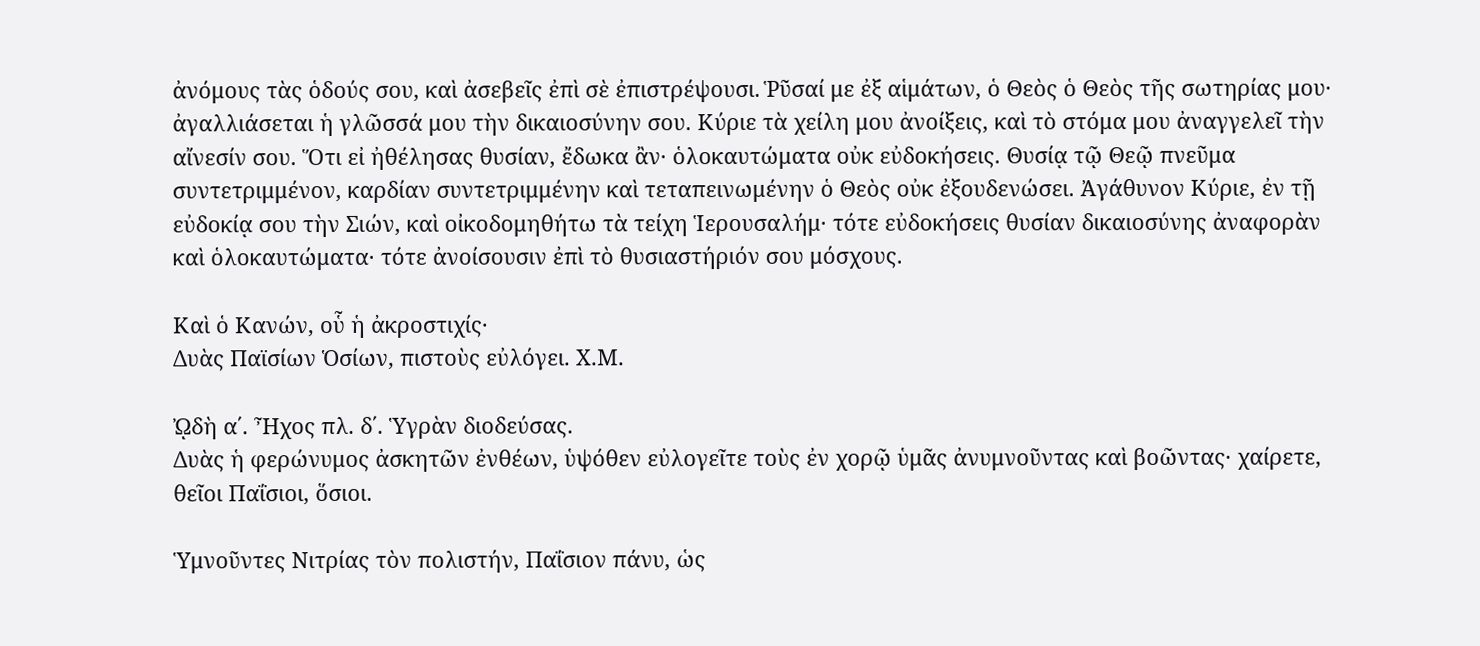ἀνόμους τὰς ὁδούς σου, καὶ ἀσεβεῖς ἐπὶ σὲ ἐπιστρέψουσι. Ῥῦσαί με ἐξ αἱμάτων, ὁ Θεὸς ὁ Θεὸς τῆς σωτηρίας μου· ἀγαλλιάσεται ἡ γλῶσσά μου τὴν δικαιοσύνην σου. Κύριε τὰ χείλη μου ἀνοίξεις, καὶ τὸ στόμα μου ἀναγγελεῖ τὴν αἴνεσίν σου. Ὅτι εἰ ἠθέλησας θυσίαν, ἔδωκα ἂν· ὁλοκαυτώματα οὐκ εὐδοκήσεις. Θυσίᾳ τῷ Θεῷ πνεῦμα συντετριμμένον, καρδίαν συντετριμμένην καὶ τεταπεινωμένην ὁ Θεὸς οὐκ ἐξουδενώσει. Ἀγάθυνον Κύριε, ἐν τῇ εὐδοκίᾳ σου τὴν Σιών, καὶ οἰκοδομηθήτω τὰ τείχη Ἱερουσαλήμ· τότε εὐδοκήσεις θυσίαν δικαιοσύνης ἀναφορὰν καὶ ὁλοκαυτώματα· τότε ἀνοίσουσιν ἐπὶ τὸ θυσιαστήριόν σου μόσχους.

Καὶ ὁ Κανών, οὗ ἡ ἀκροστιχίς·
Δυὰς Παϊσίων Ὁσίων, πιστοὺς εὐλόγει. Χ.Μ.

ᾨδὴ α΄. Ἦχος πλ. δ΄. Ὑγρὰν διοδεύσας.
Δυὰς ἡ φερώνυμος ἀσκητῶν ἐνθέων, ὑψόθεν εὐλογεῖτε τοὺς ἐν χορῷ ὑμᾶς ἀνυμνοῦντας καὶ βοῶντας· χαίρετε, θεῖοι Παΐσιοι, ὅσιοι.

Ὑμνοῦντες Νιτρίας τὸν πολιστήν, Παΐσιον πάνυ, ὡς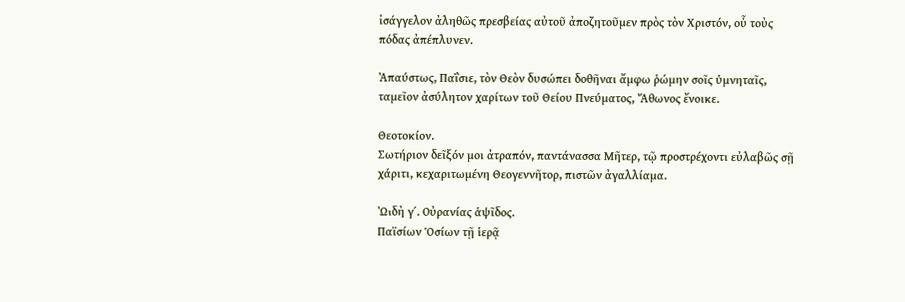ἰσάγγελον ἀληθῶς πρεσβείας αὐτοῦ ἀποζητοῦμεν πρὸς τὸν Χριστόν, οὗ τοὺς πόδας ἀπέπλυνεν.

Ἀπαύστως, Παΐσιε, τὸν Θεὸν δυσώπει δοθῆναι ἄμφω ῥώμην σοῖς ὑμνηταῖς, ταμεῖον ἀσύλητον χαρίτων τοῦ Θείου Πνεύματος, Ἄθωνος ἔνοικε.

Θεοτοκίον.
Σωτήριον δεῖξόν μοι ἀτραπόν, παντάνασσα Μῆτερ, τῷ προστρέχοντι εὐλαβῶς σῇ χάριτι, κεχαριτωμένη Θεογεννῆτορ, πιστῶν ἀγαλλίαμα.

ᾨδὴ γ΄. Οὐρανίας ἁψῖδος.
Παϊσίων Ὁσίων τῇ ἱερᾷ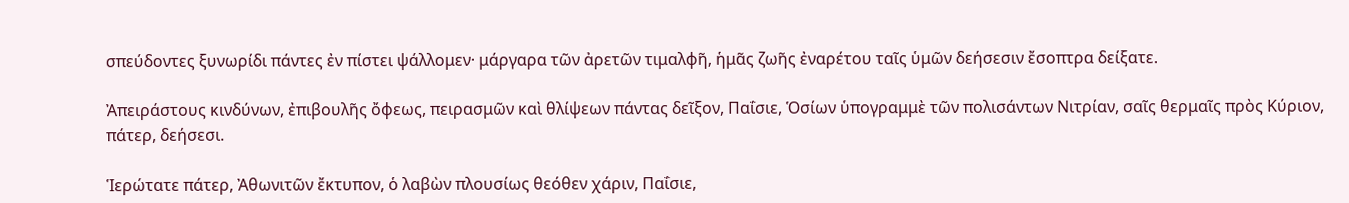σπεύδοντες ξυνωρίδι πάντες ἐν πίστει ψάλλομεν· μάργαρα τῶν ἀρετῶν τιμαλφῆ, ἡμᾶς ζωῆς ἐναρέτου ταῖς ὑμῶν δεήσεσιν ἔσοπτρα δείξατε.

Ἀπειράστους κινδύνων, ἐπιβουλῆς ὄφεως, πειρασμῶν καὶ θλίψεων πάντας δεῖξον, Παΐσιε, Ὁσίων ὑπογραμμὲ τῶν πολισάντων Νιτρίαν, σαῖς θερμαῖς πρὸς Κύριον, πάτερ, δεήσεσι.

Ἱερώτατε πάτερ, Ἀθωνιτῶν ἔκτυπον, ὁ λαβὼν πλουσίως θεόθεν χάριν, Παΐσιε,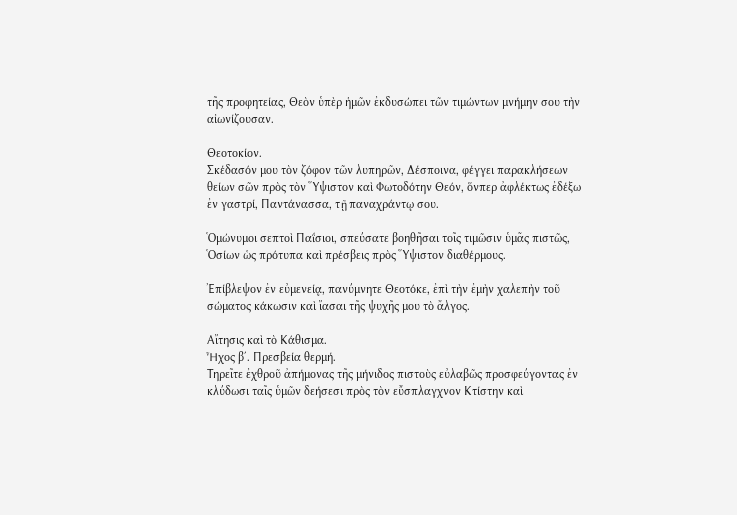τῆς προφητείας, Θεὸν ὑπὲρ ἡμῶν ἐκδυσώπει τῶν τιμώντων μνήμην σου τὴν αἰωνίζουσαν.

Θεοτοκίον.
Σκέδασόν μου τὸν ζόφον τῶν λυπηρῶν, Δέσποινα, φέγγει παρακλήσεων θείων σῶν πρὸς τὸν Ὕψιστον καὶ Φωτοδότην Θεόν, ὅνπερ ἀφλέκτως ἐδέξω ἐν γαστρί, Παντάνασσα, τῇ παναχράντῳ σου.

Ὁμώνυμοι σεπτοὶ Παΐσιοι, σπεύσατε βοηθῆσαι τοῖς τιμῶσιν ὑμᾶς πιστῶς, Ὁσίων ὡς πρότυπα καὶ πρέσβεις πρὸς Ὕψιστον διαθέρμους.

Ἐπίβλεψον ἐν εὐμενείᾳ, πανύμνητε Θεοτόκε, ἐπὶ τὴν ἐμὴν χαλεπὴν τοῦ σώματος κάκωσιν καὶ ἴασαι τῆς ψυχῆς μου τὸ ἄλγος.

Αἴτησις καὶ τὸ Κάθισμα.
Ἦχος β΄. Πρεσβεία θερμή.
Τηρεῖτε ἐχθροῦ ἀπήμονας τῆς μήνιδος πιστοὺς εὐλαβῶς προσφεύγοντας ἐν κλύδωσι ταῖς ὑμῶν δεήσεσι πρὸς τὸν εὔσπλαγχνον Κτίστην καὶ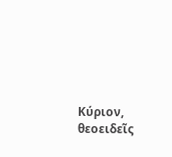Κύριον, θεοειδεῖς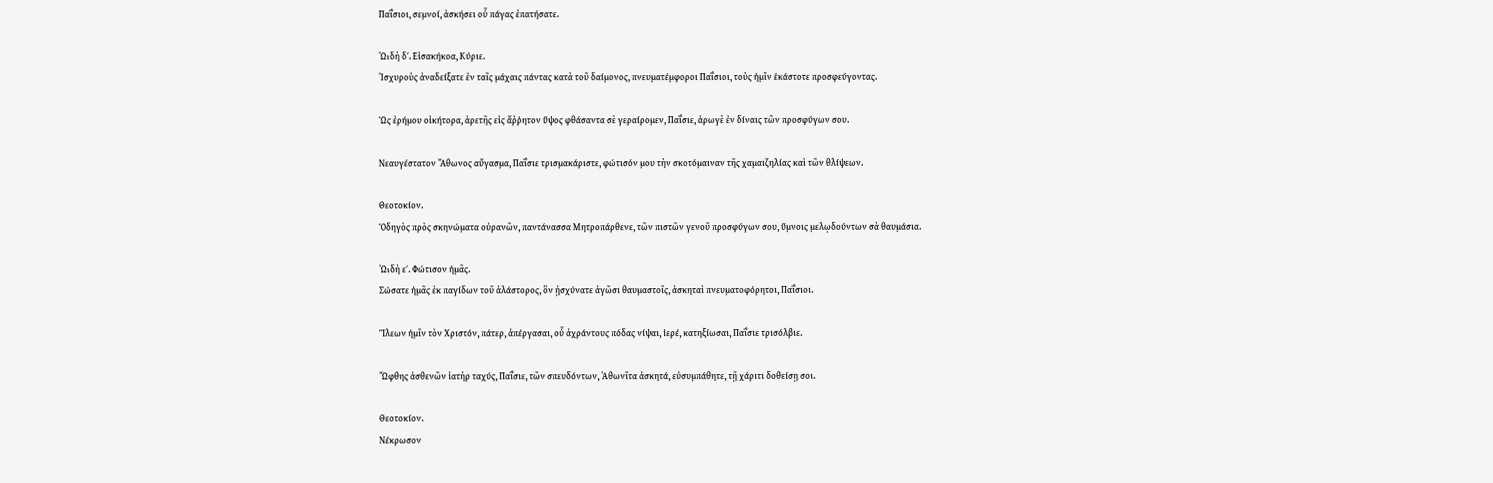Παΐσιοι, σεμνοί, ἀσκήσει οὗ πάγας ἐπατήσατε.

ᾨδὴ δ΄. Εἰσακήκοα, Κύριε.
Ἰσχυροὺς ἀναδείξατε ἐν ταῖς μάχαις πάντας κατὰ τοῦ δαίμονος, πνευματέμφοροι Παΐσιοι, τοὺς ἡμῖν ἑκάστοτε προσφεύγοντας.

Ὡς ἐρήμου οἰκήτορα, ἀρετῆς εἰς ἄῤῥητον ὕψος φθάσαντα σὲ γεραίρομεν, Παΐσιε, ἀρωγὲ ἐν δίναις τῶν προσφύγων σου.

Νεαυγέστατον Ἄθωνος αὔγασμα, Παΐσιε τρισμακάριστε, φώτισόν μου τὴν σκοτόμαιναν τῆς χαμαιζηλίας καὶ τῶν θλίψεων.

Θεοτοκίον.
Ὁδηγὸς πρὸς σκηνώματα οὐρανῶν, παντάνασσα Μητροπάρθενε, τῶν πιστῶν γενοῦ προσφύγων σου, ὕμνοις μελῳδούντων σὰ θαυμάσια.

ᾨδὴ ε΄. Φώτισον ἡμᾶς.
Σώσατε ἡμᾶς ἐκ παγίδων τοῦ ἀλάστορος, ὃν ᾐσχύνατε ἀγῶσι θαυμαστοῖς, ἀσκηταὶ πνευματοφόρητοι, Παΐσιοι.

Ἵλεων ἡμῖν τὸν Χριστόν, πάτερ, ἀπέργασαι, οὗ ἀχράντους πόδας νίψαι, ἱερέ, κατηξίωσαι, Παΐσιε τρισόλβιε.

Ὤφθης ἀσθενῶν ἰατὴρ ταχύς, Παΐσιε, τῶν σπευδόντων, Ἀθωνῖτα ἀσκητά, εὐσυμπάθητε, τῇ χάριτι δοθείσῃ σοι.

Θεοτοκίον.
Νέκρωσον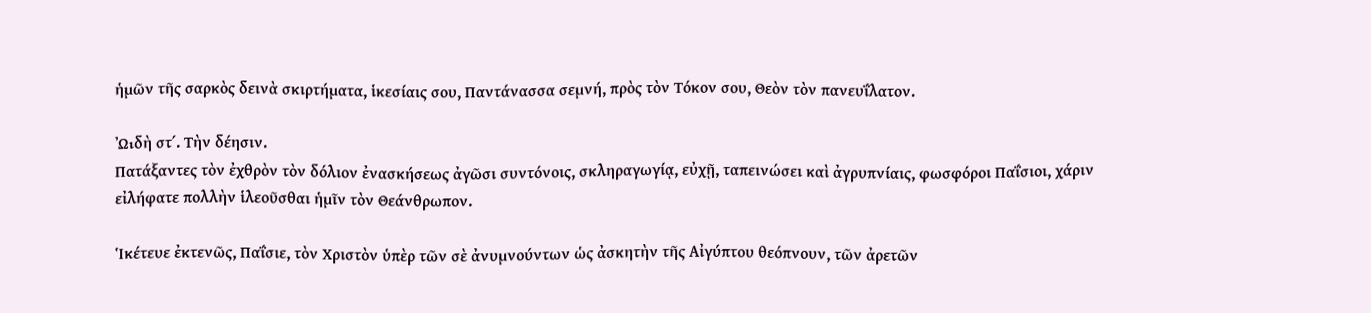ἡμῶν τῆς σαρκὸς δεινὰ σκιρτήματα, ἱκεσίαις σου, Παντάνασσα σεμνή, πρὸς τὸν Τόκον σου, Θεὸν τὸν πανευΐλατον.

ᾨδὴ στ΄. Τὴν δέησιν.
Πατάξαντες τὸν ἐχθρὸν τὸν δόλιον ἐνασκήσεως ἀγῶσι συντόνοις, σκληραγωγίᾳ, εὐχῇ, ταπεινώσει καὶ ἀγρυπνίαις, φωσφόροι Παΐσιοι, χάριν εἰλήφατε πολλὴν ἱλεοῦσθαι ἡμῖν τὸν Θεάνθρωπον.

Ἱκέτευε ἐκτενῶς, Παΐσιε, τὸν Χριστὸν ὑπὲρ τῶν σὲ ἀνυμνούντων ὡς ἀσκητὴν τῆς Αἰγύπτου θεόπνουν, τῶν ἀρετῶν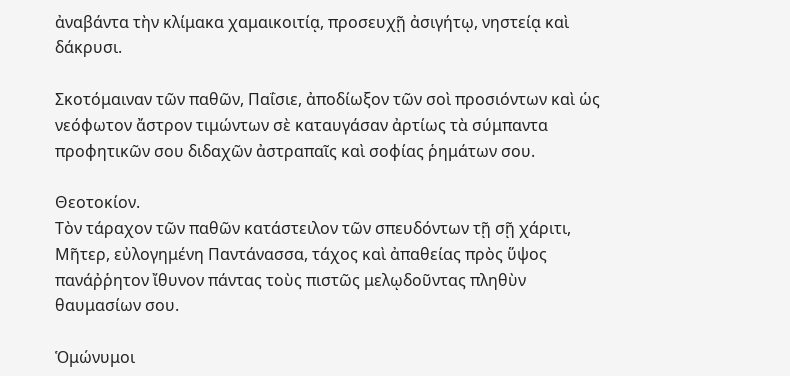ἀναβάντα τὴν κλίμακα χαμαικοιτίᾳ, προσευχῇ ἀσιγήτῳ, νηστείᾳ καὶ δάκρυσι.

Σκοτόμαιναν τῶν παθῶν, Παΐσιε, ἀποδίωξον τῶν σοὶ προσιόντων καὶ ὡς νεόφωτον ἄστρον τιμώντων σὲ καταυγάσαν ἀρτίως τὰ σύμπαντα προφητικῶν σου διδαχῶν ἀστραπαῖς καὶ σοφίας ῥημάτων σου.

Θεοτοκίον.
Τὸν τάραχον τῶν παθῶν κατάστειλον τῶν σπευδόντων τῇ σῇ χάριτι, Μῆτερ, εὐλογημένη Παντάνασσα, τάχος καὶ ἀπαθείας πρὸς ὕψος πανάῤῥητον ἴθυνον πάντας τοὺς πιστῶς μελῳδοῦντας πληθὺν θαυμασίων σου.

Ὁμώνυμοι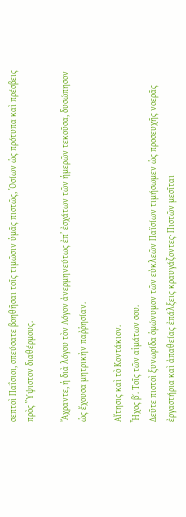σεπτοὶ Παΐσιοι, σπεύσατε βοηθῆσαι τοῖς τιμῶσιν ὑμᾶς πιστῶς, Ὁσίων ὡς πρότυπα καὶ πρέσβεις πρὸς Ὕψιστον διαθέρμους.

Ἄχραντε, ἡ διὰ λόγου τὸν Λόγον ἀνερμηνεύτως ἐπ’ ἐσχάτων τῶν ἡμερῶν τεκοῦσα, δυσώπησον ὡς ἔχουσα μητρικὴν παῤῥησίαν.

Αἴτησις καὶ τὸ Κοντάκιον.
Ἦχος β΄. Τοῖς τῶν αἱμάτων σου.
Δεῦτε πιστοὶ ξυνωρίδα ὁμώνυμον τῶν εὐκλεῶν Παϊσίων τιμήσωμεν ὡς προσευχῆς νοερᾶς ἐργαστήρια καὶ ἀπαθείας ἐπάλξεις κραυγάζοντες· Πιστῶν μεσῖται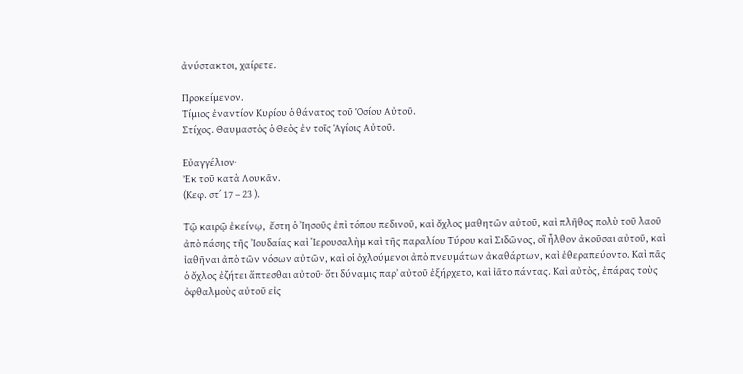ἀνύστακτοι, χαίρετε.

Προκείμενον.
Τίμιος ἐναντίον Κυρίου ὁ θάνατος τοῦ Ὁσίου Αὐτοῦ.
Στίχος. Θαυμαστὸς ὁ Θεὸς ἐν τοῖς Ἁγίοις Αὐτοῦ.

Εὐαγγέλιον·
Ἐκ τοῦ κατὰ Λουκᾶν.
(Κεφ. στ΄ 17 – 23 ).

Τῷ καιρῷ ἐκείνῳ,  ἔστη ὁ ᾿Ιησοῦς ἐπὶ τόπου πεδινοῦ, καὶ ὄχλος μαθητῶν αὐτοῦ, καὶ πλῆθος πολὺ τοῦ λαοῦ ἀπὸ πάσης τῆς ᾿Ιουδαίας καὶ ῾Ιερουσαλὴμ καὶ τῆς παραλίου Τύρου καὶ Σιδῶνος, οἳ ἦλθον ἀκοῦσαι αὐτοῦ, καὶ ἰαθῆναι ἀπὸ τῶν νόσων αὐτῶν, καὶ οἱ ὀχλούμενοι ἀπὸ πνευμάτων ἀκαθάρτων, καὶ ἐθεραπεύοντο. Καὶ πᾶς ὁ ὄχλος ἐζήτει ἅπτεσθαι αὐτοῦ· ὅτι δύναμις παρ᾿ αὐτοῦ ἐξήρχετο, καὶ ἰᾶτο πάντας. Καὶ αὐτὸς, ἐπάρας τοὺς ὀφθαλμοὺς αὐτοῦ εἰς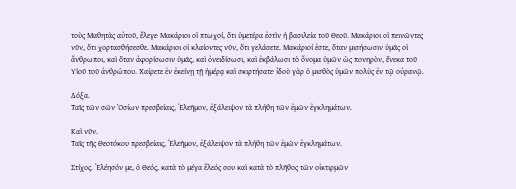τοὺς Μαθητὰς αὐτοῦ, ἔλεγε· Μακάριοι οἱ πτωχοί, ὅτι ὑμετέρα ἐστὶν ἡ βασιλεία τοῦ Θεοῦ. Μακάριοι οἱ πεινῶντες νῦν, ὅτι χορτασθήσεσθε. Μακάριοι οἱ κλαίοντες νῦν, ὅτι γελάσετε. Μακάριοί ἐστε, ὅταν μισήσωσιν ὑμᾶς οἱ ἄνθρωποι, καὶ ὅταν ἀφορίσωσιν ὑμᾶς, καὶ ὀνειδίσωσι, καὶ ἐκβάλωσι τὸ ὄνομα ὑμῶν ὡς πονηρὸν, ἕνεκα τοῦ Υἱοῦ τοῦ ἀνθρώπου. Χαίρετε ἐν ἐκείνῃ τῇ ἡμέρᾳ καὶ σκιρτήσατε· ἰδοὺ γὰρ ὁ μισθὸς ὑμῶν πολὺς ἐν τῷ οὐρανῷ.

Δόξα.
Ταῖς τῶν σῶν Ὁσίων πρεσβείαις, Ἐλεῆμον, ἐξάλειψον τὰ πλήθη τῶν ἐμῶν ἐγκλημάτων.

Καὶ νῦν.
Ταῖς τῆς Θεοτόκου πρεσβείαις, Ἐλεῆμον, ἐξάλειψον τὰ πλήθη τῶν ἐμῶν ἐγκλημάτων.

Στίχος. Ἐλέησόν με, ὁ Θεός, κατὰ τὸ μέγα ἔλεός σου καὶ κατὰ τὸ πλῆθος τῶν οἰκτιρμῶν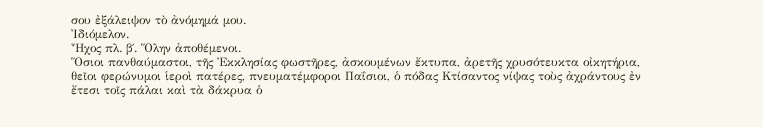σου ἐξάλειψον τὸ ἀνόμημά μου.
Ἰδιόμελον.
Ἦχος πλ. β΄. Ὅλην ἀποθέμενοι.
Ὅσιοι πανθαύμαστοι, τῆς Ἐκκλησίας φωστῆρες, ἀσκουμένων ἔκτυπα, ἀρετῆς χρυσότευκτα οἰκητήρια, θεῖοι φερώνυμοι ἱεροὶ πατέρες, πνευματέμφοροι Παΐσιοι, ὁ πόδας Κτίσαντος νίψας τοὺς ἀχράντους ἐν ἔτεσι τοῖς πάλαι καὶ τὰ δάκρυα ὁ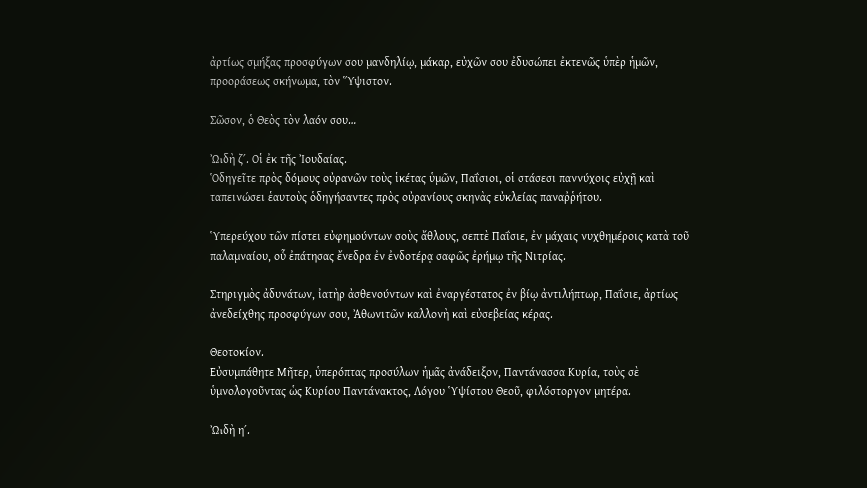ἀρτίως σμήξας προσφύγων σου μανδηλίῳ, μάκαρ, εὐχῶν σου ἐδυσώπει ἐκτενῶς ὑπὲρ ἡμῶν, προοράσεως σκήνωμα, τὸν Ὕψιστον.

Σῶσον, ὁ Θεὸς τὸν λαόν σου…

ᾨδὴ ζ΄. Οἱ ἐκ τῆς Ἰουδαίας.
Ὁδηγεῖτε πρὸς δόμους οὐρανῶν τοὺς ἱκέτας ὑμῶν, Παΐσιοι, οἱ στάσεσι παννύχοις εὐχῇ καὶ ταπεινώσει ἑαυτοὺς ὁδηγήσαντες πρὸς οὐρανίους σκηνὰς εὐκλείας παναῤῥήτου.

Ὑπερεύχου τῶν πίστει εὐφημούντων σοὺς ἄθλους, σεπτὲ Παΐσιε, ἐν μάχαις νυχθημέροις κατὰ τοῦ παλαμναίου, οὗ ἐπάτησας ἔνεδρα ἐν ἐνδοτέρᾳ σαφῶς ἐρήμῳ τῆς Νιτρίας.

Στηριγμὸς ἀδυνάτων, ἰατὴρ ἀσθενούντων καὶ ἐναργέστατος ἐν βίῳ ἀντιλήπτωρ, Παΐσιε, ἀρτίως ἀνεδείχθης προσφύγων σου, Ἀθωνιτῶν καλλονὴ καὶ εὐσεβείας κέρας.

Θεοτοκίον.
Εὐσυμπάθητε Μῆτερ, ὑπερόπτας προσύλων ἡμᾶς ἀνάδειξον, Παντάνασσα Κυρία, τοὺς σὲ ὑμνολογοῦντας ὡς Κυρίου Παντάνακτος, Λόγου Ὑψίστου Θεοῦ, φιλόστοργον μητέρα.

ᾨδὴ η΄.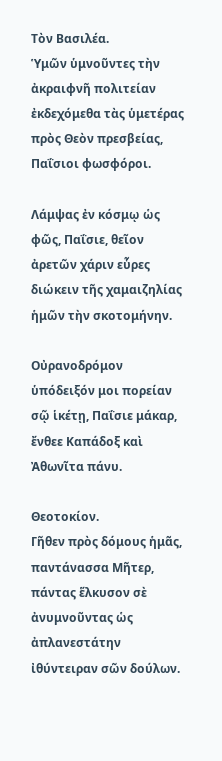Τὸν Βασιλέα.
Ὑμῶν ὑμνοῦντες τὴν ἀκραιφνῆ πολιτείαν ἐκδεχόμεθα τὰς ὑμετέρας πρὸς Θεὸν πρεσβείας, Παΐσιοι φωσφόροι.

Λάμψας ἐν κόσμῳ ὡς φῶς, Παΐσιε, θεῖον ἀρετῶν χάριν εὗρες διώκειν τῆς χαμαιζηλίας ἡμῶν τὴν σκοτομήνην.

Οὐρανοδρόμον ὑπόδειξόν μοι πορείαν σῷ ἱκέτῃ, Παΐσιε μάκαρ, ἔνθεε Καπάδοξ καὶ Ἀθωνῖτα πάνυ.

Θεοτοκίον.
Γῆθεν πρὸς δόμους ἡμᾶς, παντάνασσα Μῆτερ, πάντας ἕλκυσον σὲ ἀνυμνοῦντας ὡς ἀπλανεστάτην ἰθύντειραν σῶν δούλων.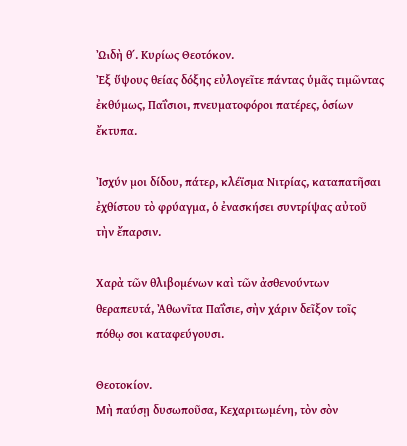ᾨδὴ θ΄. Κυρίως Θεοτόκον.
Ἐξ ὕψους θείας δόξης εὐλογεῖτε πάντας ὑμᾶς τιμῶντας ἐκθύμως, Παΐσιοι, πνευματοφόροι πατέρες, ὁσίων ἔκτυπα.

Ἰσχύν μοι δίδου, πάτερ, κλέϊσμα Νιτρίας, καταπατῆσαι ἐχθίστου τὸ φρύαγμα, ὁ ἐνασκήσει συντρίψας αὐτοῦ τὴν ἔπαρσιν.

Χαρὰ τῶν θλιβομένων καὶ τῶν ἀσθενούντων θεραπευτά, Ἀθωνῖτα Παΐσιε, σὴν χάριν δεῖξον τοῖς πόθῳ σοι καταφεύγουσι.

Θεοτοκίον.
Μὴ παύσῃ δυσωποῦσα, Κεχαριτωμένη, τὸν σὸν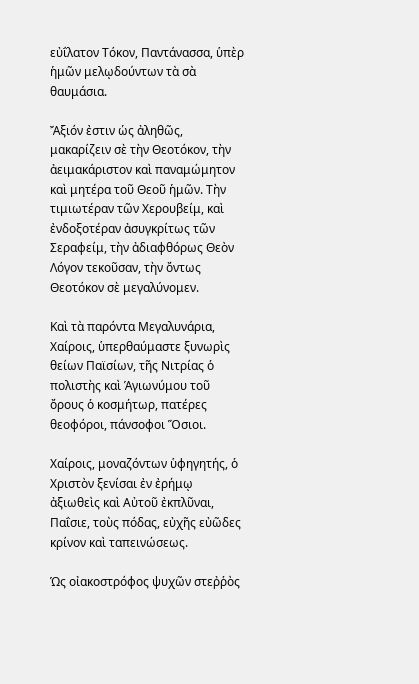εὐΐλατον Τόκον, Παντάνασσα, ὑπὲρ ἡμῶν μελῳδούντων τὰ σὰ θαυμάσια.

Ἄξιόν ἐστιν ὡς ἀληθῶς, μακαρίζειν σὲ τὴν Θεοτόκον, τὴν ἀειμακάριστον καὶ παναμώμητον καὶ μητέρα τοῦ Θεοῦ ἡμῶν. Τὴν τιμιωτέραν τῶν Χερουβείμ, καὶ ἐνδοξοτέραν ἀσυγκρίτως τῶν Σεραφείμ, τὴν ἀδιαφθόρως Θεὸν Λόγον τεκοῦσαν, τὴν ὄντως Θεοτόκον σὲ μεγαλύνομεν.

Καὶ τὰ παρόντα Μεγαλυνάρια,
Χαίροις, ὑπερθαύμαστε ξυνωρὶς θείων Παϊσίων, τῆς Νιτρίας ὁ πολιστὴς καὶ Ἁγιωνύμου τοῦ ὄρους ὁ κοσμήτωρ, πατέρες θεοφόροι, πάνσοφοι Ὅσιοι.

Χαίροις, μοναζόντων ὑφηγητής, ὁ Χριστὸν ξενίσαι ἐν ἐρήμῳ ἀξιωθεὶς καὶ Αὐτοῦ ἐκπλῦναι, Παΐσιε, τοὺς πόδας, εὐχῆς εὐῶδες κρίνον καὶ ταπεινώσεως.

Ὡς οἰακοστρόφος ψυχῶν στεῤῥὸς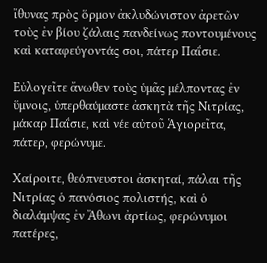ἴθυνας πρὸς ὅρμον ἀκλυδώνιστον ἀρετῶν τοὺς ἐν βίου ζάλαις πανδείνως ποντουμένους καὶ καταφεύγοντάς σοι, πάτερ Παΐσιε.

Εὐλογεῖτε ἄνωθεν τοὺς ὑμᾶς μέλποντας ἐν ὕμνοις, ὑπερθαύμαστε ἀσκητὰ τῆς Νιτρίας, μάκαρ Παΐσιε, καὶ νέε αὐτοῦ Ἁγιορεῖτα, πάτερ, φερώνυμε.

Χαίροιτε, θεόπνευστοι ἀσκηταί, πάλαι τῆς Νιτρίας ὁ πανόσιος πολιστής, καὶ ὁ διαλάμψας ἐν Ἄθωνι ἀρτίως, φερώνυμοι πατέρες,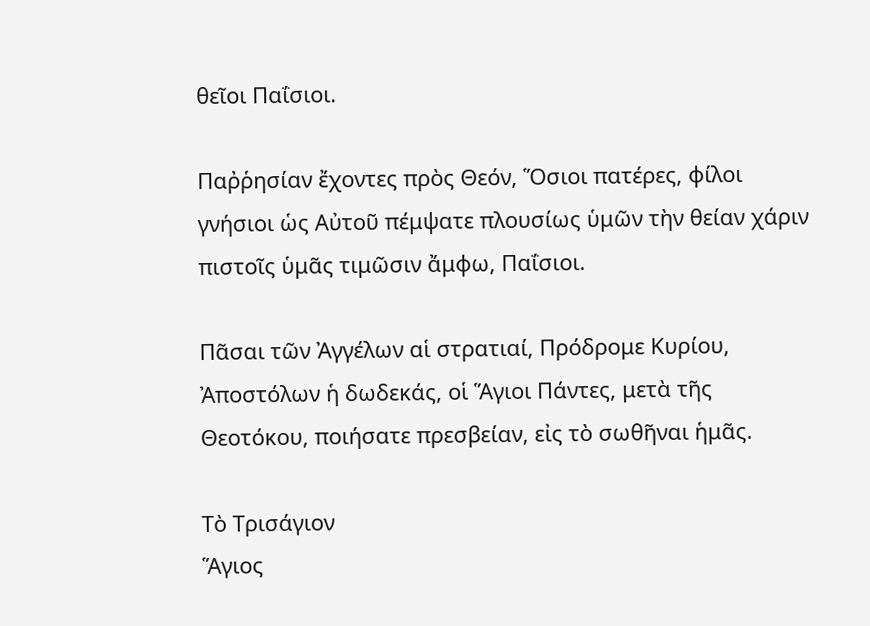θεῖοι Παΐσιοι.

Παῤῥησίαν ἔχοντες πρὸς Θεόν, Ὅσιοι πατέρες, φίλοι γνήσιοι ὡς Αὐτοῦ πέμψατε πλουσίως ὑμῶν τὴν θείαν χάριν πιστοῖς ὑμᾶς τιμῶσιν ἄμφω, Παΐσιοι.

Πᾶσαι τῶν Ἀγγέλων αἱ στρατιαί, Πρόδρομε Κυρίου, Ἀποστόλων ἡ δωδεκάς, οἱ Ἅγιοι Πάντες, μετὰ τῆς Θεοτόκου, ποιήσατε πρεσβείαν, εἰς τὸ σωθῆναι ἡμᾶς.

Τὸ Τρισάγιον
Ἅγιος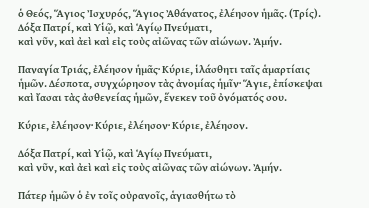ὁ Θεός, Ἅγιος Ἰσχυρός, Ἅγιος Ἀθάνατος, ἐλέησον ἡμᾶς. (Τρίς).
Δόξα Πατρί, καὶ Υἱῷ, καὶ Ἁγίῳ Πνεύματι,
καὶ νῦν, καὶ ἀεὶ καὶ εἰς τοὺς αἰῶνας τῶν αἰώνων. Ἀμήν.

Παναγία Τριάς, ἐλέησον ἡμᾶς· Κύριε, ἱλάσθητι ταῖς ἁμαρτίαις ἡμῶν. Δέσποτα, συγχώρησον τὰς ἀνομίας ἡμῖν· Ἅγιε, ἐπίσκεψαι καὶ ἴασαι τὰς ἀσθενείας ἡμῶν, ἕνεκεν τοῦ ὀνόματός σου.

Κύριε, ἐλέησον· Κύριε, ἐλέησον· Κύριε, ἐλέησον.

Δόξα Πατρί, καὶ Υἱῷ, καὶ Ἁγίῳ Πνεύματι,
καὶ νῦν, καὶ ἀεὶ καὶ εἰς τοὺς αἰῶνας τῶν αἰώνων. Ἀμήν.

Πάτερ ἡμῶν ὁ ἐν τοῖς οὐρανοῖς, ἁγιασθήτω τὸ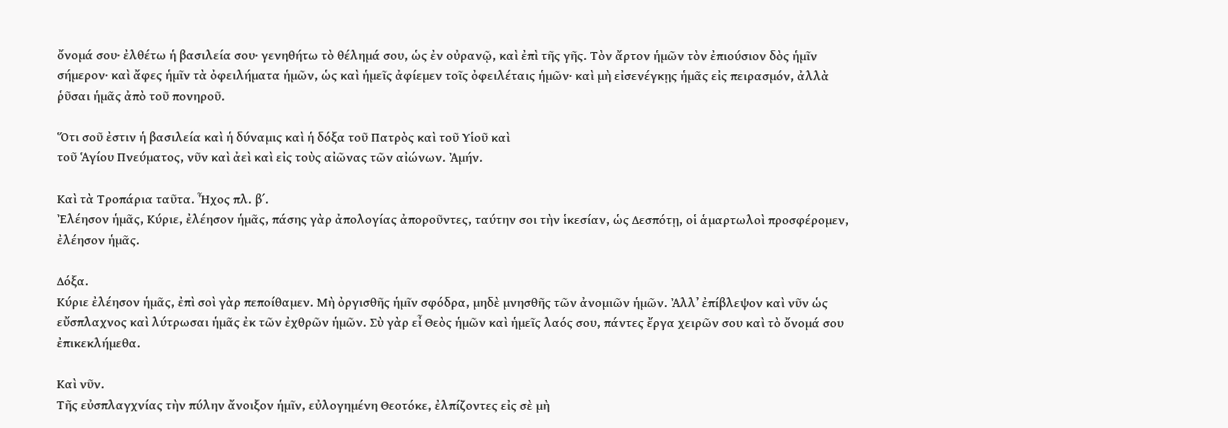ὄνομά σου· ἐλθέτω ἡ βασιλεία σου· γενηθήτω τὸ θέλημά σου, ὡς ἐν οὐρανῷ, καὶ ἐπὶ τῆς γῆς. Τὸν ἄρτον ἡμῶν τὸν ἐπιούσιον δὸς ἡμῖν σήμερον· καὶ ἄφες ἡμῖν τὰ ὀφειλήματα ἡμῶν, ὡς καὶ ἡμεῖς ἀφίεμεν τοῖς ὀφειλέταις ἡμῶν· καὶ μὴ εἰσενέγκῃς ἡμᾶς εἰς πειρασμόν, ἀλλὰ ῥῦσαι ἡμᾶς ἀπὸ τοῦ πονηροῦ.

Ὅτι σοῦ ἐστιν ἡ βασιλεία καὶ ἡ δύναμις καὶ ἡ δόξα τοῦ Πατρὸς καὶ τοῦ Υἱοῦ καὶ
τοῦ Ἁγίου Πνεύματος, νῦν καὶ ἀεὶ καὶ εἰς τοὺς αἰῶνας τῶν αἰώνων. Ἀμήν.

Καὶ τὰ Τροπάρια ταῦτα. Ἦχος πλ. β΄.
Ἐλέησον ἡμᾶς, Κύριε, ἐλέησον ἡμᾶς, πάσης γὰρ ἀπολογίας ἀποροῦντες, ταύτην σοι τὴν ἱκεσίαν, ὡς Δεσπότῃ, οἱ ἁμαρτωλοὶ προσφέρομεν, ἐλέησον ἡμᾶς.

Δόξα.
Κύριε ἐλέησον ἡμᾶς, ἐπὶ σοὶ γὰρ πεποίθαμεν. Μὴ ὀργισθῆς ἡμῖν σφόδρα, μηδὲ μνησθῆς τῶν ἀνομιῶν ἡμῶν. Ἀλλ’ ἐπίβλεψον καὶ νῦν ὡς εὔσπλαχνος καὶ λύτρωσαι ἡμᾶς ἐκ τῶν ἐχθρῶν ἡμῶν. Σὺ γὰρ εἶ Θεὸς ἡμῶν καὶ ἡμεῖς λαός σου, πάντες ἔργα χειρῶν σου καὶ τὸ ὄνομά σου ἐπικεκλήμεθα.

Καὶ νῦν.
Τῆς εὐσπλαγχνίας τὴν πύλην ἄνοιξον ἡμῖν, εὐλογημένη Θεοτόκε, ἐλπίζοντες εἰς σὲ μὴ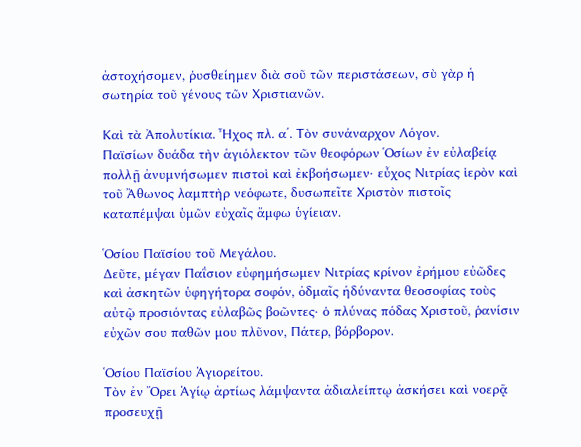ἀστοχήσομεν, ῥυσθείημεν διὰ σοῦ τῶν περιστάσεων, σὺ γὰρ ἡ σωτηρία τοῦ γένους τῶν Χριστιανῶν.

Καὶ τὰ Ἀπολυτίκια. Ἦχος πλ. α΄. Τὸν συνάναρχον Λόγον.
Παϊσίων δυάδα τὴν ἁγιόλεκτον τῶν θεοφόρων Ὁσίων ἐν εὐλαβείᾳ πολλῇ ἀνυμνήσωμεν πιστοὶ καὶ ἐκβοήσωμεν· εὖχος Νιτρίας ἱερὸν καὶ τοῦ Ἄθωνος λαμπτὴρ νεόφωτε, δυσωπεῖτε Χριστὸν πιστοῖς καταπέμψαι ὑμῶν εὐχαῖς ἄμφω ὑγίειαν.

Ὁσίου Παϊσίου τοῦ Μεγάλου.
Δεῦτε, μέγαν Παΐσιον εὐφημήσωμεν Νιτρίας κρίνον ἐρήμου εὐῶδες καὶ ἀσκητῶν ὑφηγήτορα σοφόν, ὀδμαῖς ἡδύναντα θεοσοφίας τοὺς αὐτῷ προσιόντας εὐλαβῶς βοῶντες· ὁ πλύνας πόδας Χριστοῦ, ῥανίσιν εὐχῶν σου παθῶν μου πλῦνον, Πάτερ, βόρβορον.

Ὁσίου Παϊσίου Ἁγιορείτου.
Τὸν ἐν Ὄρει Ἁγίῳ ἀρτίως λάμψαντα ἀδιαλείπτῳ ἀσκήσει καὶ νοερᾷ προσευχῇ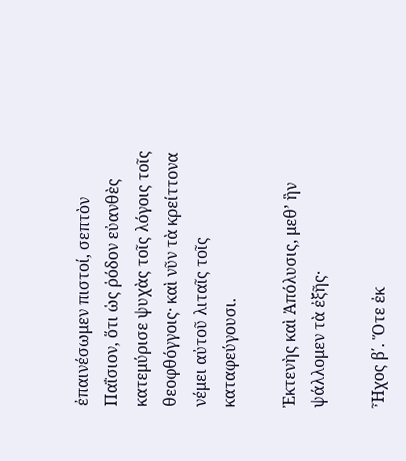ἐπαινέσωμεν πιστοί, σεπτὸν Παΐσιον, ὅτι ὡς ῥόδον εὐανθὲς κατεμύρισε ψυχὰς τοῖς λόγοις τοῖς θεοφθόγγοις· καὶ νῦν τὰ κρείττονα νέμει αὐτοῦ λιταῖς τοῖς καταφεύγουσι.

Ἐκτενὴς καὶ Ἀπόλυσις, μεθ’ ἣν ψάλλομεν τὰ ἐξῆς·

Ἦχος β΄. Ὅτε ἐκ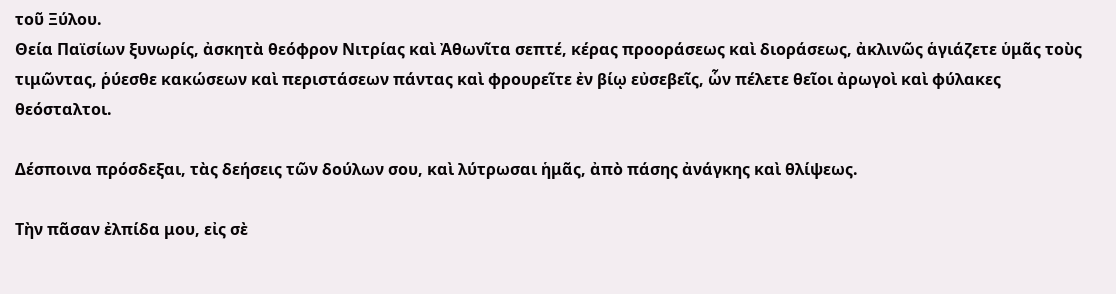τοῦ Ξύλου.
Θεία Παϊσίων ξυνωρίς, ἀσκητὰ θεόφρον Νιτρίας καὶ Ἀθωνῖτα σεπτέ, κέρας προοράσεως καὶ διοράσεως, ἀκλινῶς ἁγιάζετε ὑμᾶς τοὺς τιμῶντας, ῥύεσθε κακώσεων καὶ περιστάσεων πάντας καὶ φρουρεῖτε ἐν βίῳ εὐσεβεῖς, ὧν πέλετε θεῖοι ἀρωγοὶ καὶ φύλακες θεόσταλτοι.

Δέσποινα πρόσδεξαι, τὰς δεήσεις τῶν δούλων σου, καὶ λύτρωσαι ἡμᾶς, ἀπὸ πάσης ἀνάγκης καὶ θλίψεως.

Τὴν πᾶσαν ἐλπίδα μου, εἰς σὲ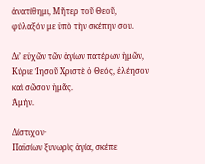ἀνατίθημι, Μῆτερ τοῦ Θεοῦ, φύλαξόν με ὑπὸ τὴν σκέπην σου.

Δι’ εὐχῶν τῶν ἁγίων πατέρων ἡμῶν,
Κύριε Ἰησοῦ Χριστὲ ὁ Θεός, ἐλέησον καὶ σῶσον ἡμᾶς.
Ἀμήν.

Δίστιχον·
Παϊσίων ξυνωρὶς ἁγία, σκέπε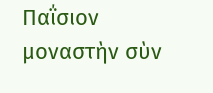Παΐσιον μοναστὴν σὺν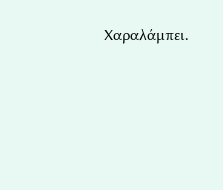Χαραλάμπει.